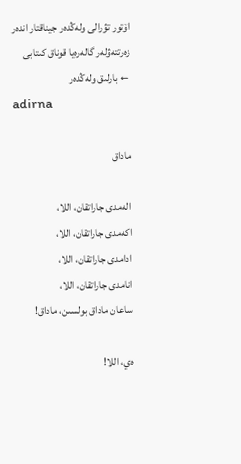اۆتور تۋرالى ولەڭدەر جيناقتار اندەر زەرتتەۋلەر گالەرەيا قوناق كىتابى
← بارلىق ولەڭدەر
adirna

ماداق

الەمدى جاراتقان، اللا،
اكەمدى جاراتقان، اللا،
ادامدى جاراتقان، اللا،
انامدى جاراتقان، اللا،
ساعان ماداق بولسىن، ماداق!

ەي، اللا!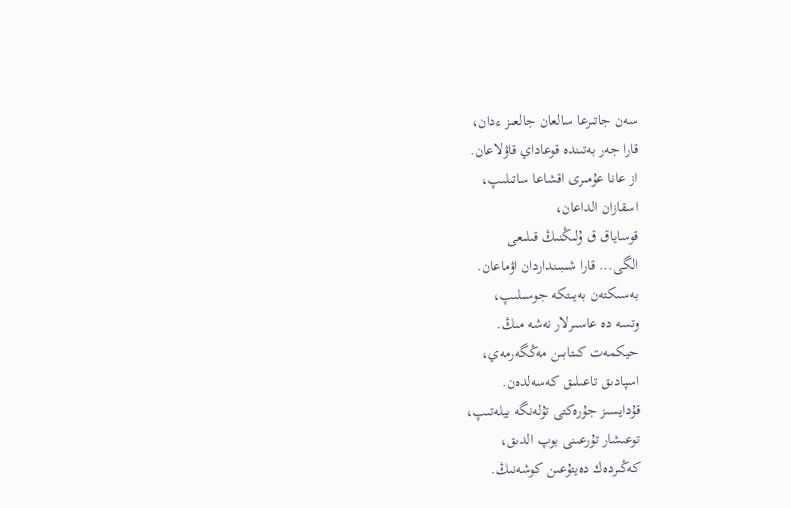سەن جاتىرعا سالعان جالعىز ءدان،
قارا جەر بەتىندە قوعاداي قاۋلاعان.
از عانا عۇمىرى اقشاعا ساتىلىپ،
اسقازان الداعان،
قوساياق ق ۇلىڭنىڭ قىلىعى
الگى... قارا شىبىنداردان اۋماعان.
بەسىكتەن بەيىتكە جوسىلىپ،
وتسە دە عاسىرلار نەشە مىڭ.
حيكمەت كىتابىن مەڭگەرمەي،
اسپادىق تاعىلىق كەسەلدەن.
قۇدايسىز جۇرەكتى تۇلەنگە بيلەتىپ،
توعىشار تۇرعىنى بوپ الدىق،
كەڭىردەك دەيتۇعىن كوشەنىڭ.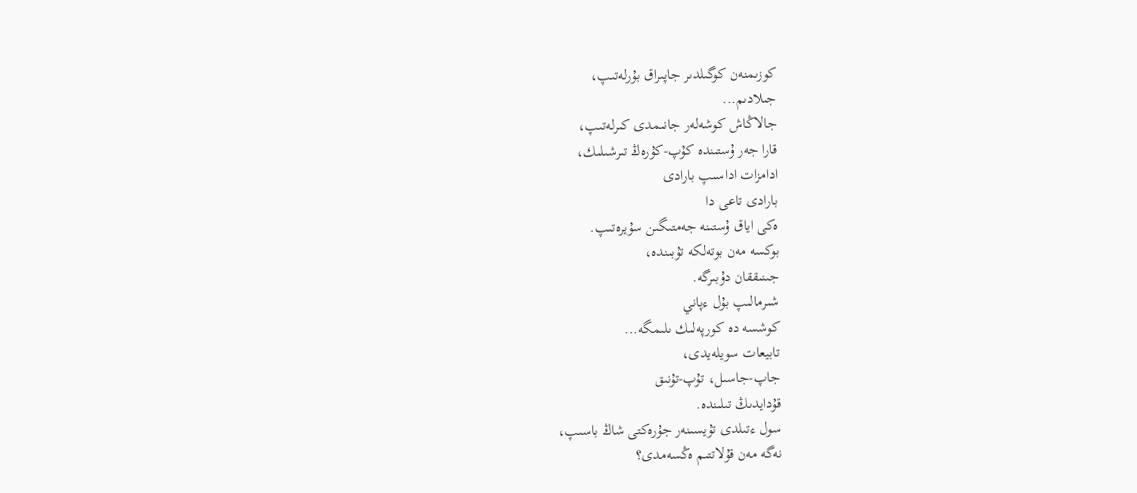كوزىمنەن كوگىلدىر جاپىراق بۇرلەتىپ،
جىلادىم...
جالاڭاش كوشەلەر جانىمدى كىرلەتىپ،
قارا جەر ۇستىندە كۇپ-كۇرەڭ تىرشىلىك،
ادامزات اداسىپ بارادى
بارادى تاعى دا
ەكى اياق ۇستىنە جەمتىگىن سۇيرەتىپ.
بوكسە مەن بوتەلكە تۇبىندە،
جىنىققان دۇبىرگە.
شىرمالىپ بۇل ءپاني
كوشسە دە كورپەلىك ىلىمگە...
تابيعات سويلەيدى،
جاپ-جاسىل، تۇپ-تۇنىق
قۇدايدىڭ تىلىندە.
سول ءتىلدى تۇيسىنەر جۇرەكتى شاڭ باسىپ،
نەگە مەن قۇلاتتىم ەڭسەمدى؟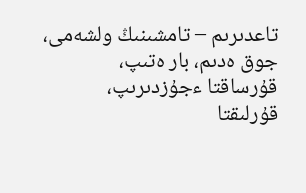تاعدىرىم – تامشىنىڭ ولشەمى،
جوق ەدىم، بار ەتىپ،
قۇرساقتا ءجۇزدىرىپ،
قۇرلىقتا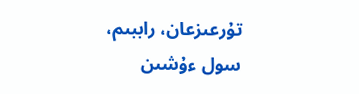تۇرعىزعان، راببىم،
سول ءۇشىن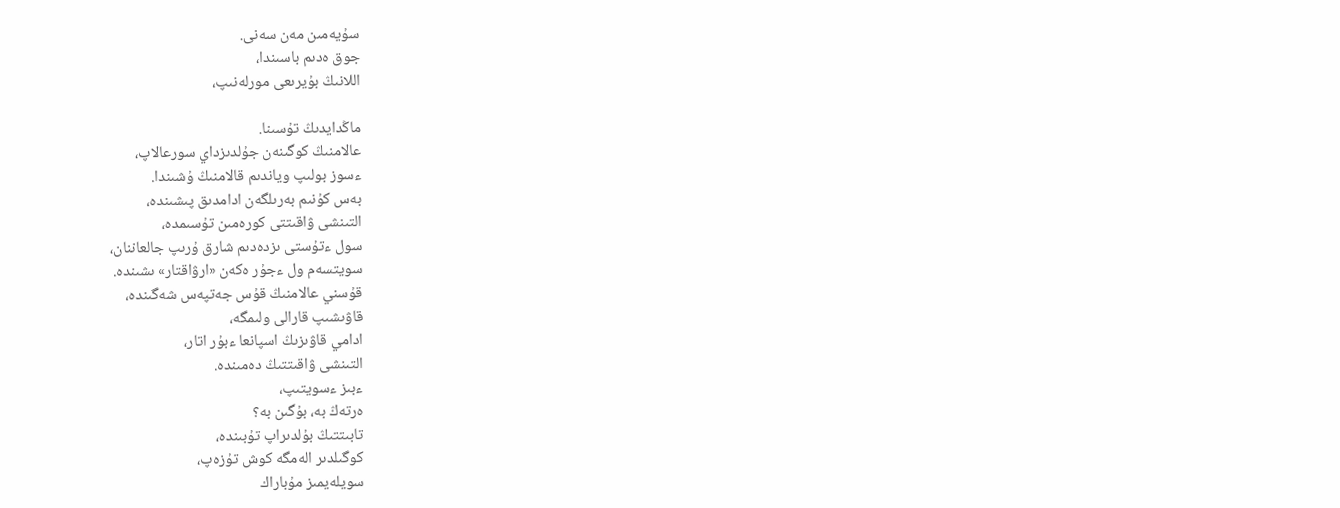سۇيەمىن مەن سەنى.
جوق ەدىم باسىندا،
اللانىڭ بۇيرىعى مورلەنىپ،

ماڭدايدىڭ تۇسىنا.
عالامنىڭ كوگىنەن جۇلدىزداي سورعالاپ،
ءسوز بولىپ وياندىم قالامنىڭ ۇشىندا.
بەس كۇنىم بەرىلگەن ادامدىق پىشىندە،
التىنشى ۋاقىتتى كورەمىن تۇسىمدە،
سول ءتۇستى ىزدەدىم شارق ۇرىپ جالعاننان،
سويتسەم ول ءجۇر ەكەن «ارۋاقتار» ىشىندە.
قۇسني عالامنىڭ قۇس جەتپەس شەگىندە،
قاۋىشىپ قارالى ولىمگە،
ادامي قاۋىزىڭ اسپانعا ءبۇر اتار،
التىنشى ۋاقىتتىڭ دەمىندە.
ءبىز ءسويتىپ،
ەرتەڭ بە، بۇگىن بە؟
تابىتتىڭ بۇلدىراپ تۇبىندە،
كوگىلدىر الەمگە كوش تۇزەپ،
سويلەيمىز مۇباراك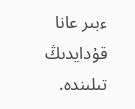ءبىر عانا قۇدايدىڭ تىلىندە.